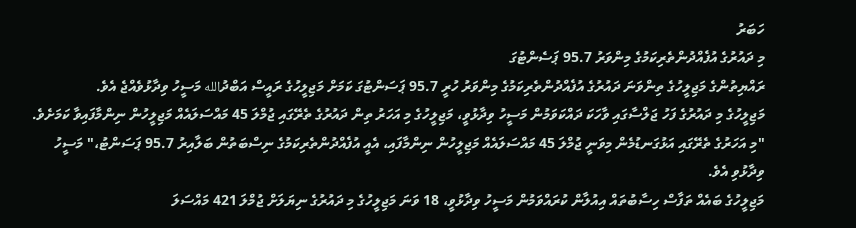ހަބަރު
މި ދައުރުގެ އުފެއްދުންތެރިކަމުގެ މިންވަރު 95.7 ޕަސެންޓުގަ
ރައްޔިތުންގެ މަޖިލީހުގެ ތިންވަނަ ދައުރުގެ އުފެއްދުންތެރިކަމުގެ މިންވަރު ހުރީ 95.7 ޕަސަންޓުގަ ކަމަށް މަޖިލީހުގެ ރައީސް އަބްދުالله މަސީހު ވިދާޅުވެއްޖެ އެވެ.
މަޖިލީހުގެ މި ދައުރުގެ ފަހު ޖަލްސާގައި ވާހަކަ ދައްކަވަމުން މަސީހު ވިދާޅުވީ، މަޖިލީހުގެ މި އަހަރު ތިން ދައުރުގެ ތެރޭގައި ޖުމްލަ 45 މައްސަލައެއް މަޖިލީހުން ނިންމާފައިވާ ކަމަށެވެ.
"މި އަހަރުގެ ތެރޭގައި އަޅުގަނޑުމެން މިވަނީ ޖުމްލަ 45 މައްސަލައެއް މަޖިލީހުން ނިންމާފައި، އެއީ އުފެއްދުންތެރިކަމުގެ ނިސްބަތުން ބަލާއިރު 95.7 ޕަސަންޓު،" މަސީހު ވިދާޅުވި އެވެ.
މަޖިލީހުގެ ބައެއް ތަފާސް ހިސާބުތައް އިއުލާން ކުރައްވަމުން މަސީހު ވިދާޅުވީ، 18 ވަނަ މަޖިލީހުގެ މި ދައުރުގެ ނިޔަލަށް ޖުމްލަ 421 މައްސަލަ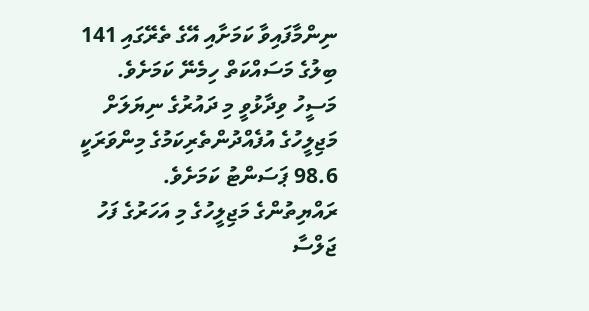ނިންމާފައިވާ ކަމަށާއި އޭގެ ތެރޭގައި 141 ބިލުގެ މަސައްކަތް ހިމެނޭ ކަމަށެވެ. މަސީހު ވިދާޅުވީ މި ދައުރުގެ ނިޔަލަށް މަޖިލީހުގެ އުފެއްދުންތެރިކަމުގެ މިންވަރަކީ 98.6 ޕަސަންޓު ކަމަށެވެ.
ރައްޔިތުންގެ މަޖިލީހުގެ މި އަހަރުގެ ފަހު ޖަލްސާ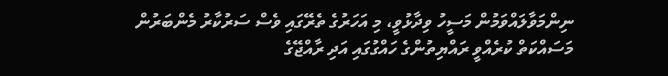ނިންމަވާލައްވަމުން މަސީހު ވިދާޅުވީ، މި އަހަރުގެ ތެރޭގައި ވެސް ސަރުކާރު މެންބަރުން މަސައްކަތް ކުރެއްވީ ރައްޔިތުންގެ ހައްގުގައި އަދި ރާއްޖޭގެ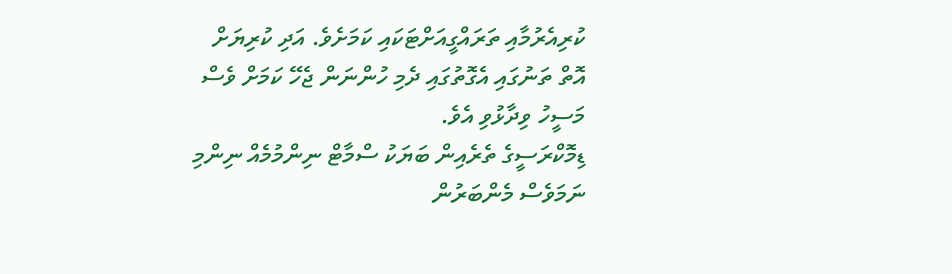ކުރިއެރުމާއި ތަރައްގީއަށްޓަކައި ކަމަށެވެ. އަދި ކުރިޔަށް އޮތް ތަނުގައި އެގޮތުގައި ދެމި ހުންނަން ޖެހޭ ކަމަށް ވެސް މަސީހު ވިދާޅުވި އެވެ.
ޑިމޮކްރަސީގެ ތެރެއިން ބަޔަކު ސްމާޓް ނިންމުމެއް ނިންމި ނަމަވެސް މެންބަރުން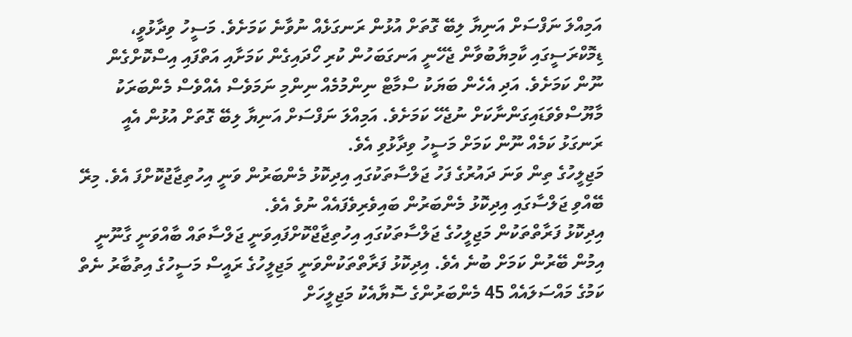އަމިއްލަ ނަފްސަށް އަނިޔާ ލިބޭ ގޮތަށް އުޅުން ރަނގަޅެއް ނުވާނެ ކަމަށެވެ. މަސީހު ވިދާޅުވީ، ޑިމޮކްރަސީގައި ކާމިޔާބުވާން ޖެހޭނީ އަނގަބަހުން ކުރި ހޯދައިގެން ކަމަށާއި އަތްފައި އިސްކޮށްގެން ނޫން ކަމަށެވެ. އަދި އެހެން ބަޔަކު ސްމާޓް ނިންމުމެއް ނިންމި ނަމަވެސް އެއްވެސް މެންބަރަކު މާޔޫސްވެވަޑައިގަންނާކަށް ނުޖެހޭ ކަމަށެވެ. އަމިއްލަ ނަފްސަށް އަނިޔާ ލިބޭ ގޮތަށް އުޅުން އެއީ ރަނގަޅު ކަމެއް ނޫން ކަމަށް މަސީހު ވިދާޅުވި އެވެ.
މަޖިލީހުގެ ތިން ވަނަ ދައުރުގެ ފަހު ޖަލްސާތަކުގައި އިދިކޮޅު މެންބަރުން ވަނީ އިހުތިޖާޖުކޮށްފަ އެވެ. މިރޭ ބޭއްވި ޖަލްސާގައި އިދިކޮޅު މެންބަރުން ބައިވެރިވެފައެއް ނުވެ އެވެ.
އިދިކޮޅު ފަރާތްތަކުން މަޖިލީހުގެ ޖަލްސާތަކުގައި އިހުތިޖާޖްކޮށްފައިވަނީ ޖަލްސާތައް ބާއްވަނީ ގާނޫނީ އިމުން ބޭރުން ކަމަށް ބުނެ އެވެ. އިދިކޮޅު ފަރާތްތަކުންވަނީ މަޖިލީހުގެ ރައީސް މަސީހުގެ އިތުބާރު ނެތް ކަމުގެ މައްސަލައެއް 45 މެންބަރުންގެ ސޮޔާއެކު މަޖިލީހަށް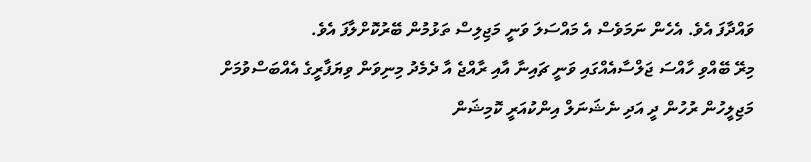ވައްދާފަ އެވެ. އެހެން ނަމަވެސް އެ މައްސަލަ ވަނީ މަޖިލިސް ތަޅުމުން ބޭރުކޮށްލާފަ އެވެ.
މިރޭ ބޭއްވި ހާއްސަ ޖަލްސާއެއްގައި ވަނީ ޗައިނާ އާއި ރާއްޖެ އާ ދެމެދު މިނިވަން ވިޔަފާރީގެ އެއްބަސްވުމަށް މަޖިލީހުން ރުހުން ދީ އަދި ނެޝަނަލް އިންކުއަރީ ކޮމިޝަން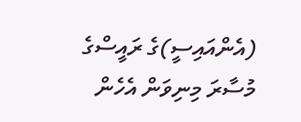(އެންއައިސީ)ގެ ރައީސްގެ މުސާރަ މިނިވަން އެހެން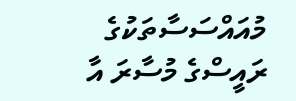މުއައްސަސާތަކުގެ ރައީސްގެ މުސާރަ އާ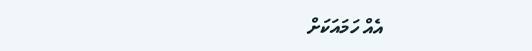އެއް ހަމައަކަށް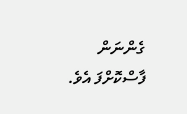ގެންނަން ފާސްކޮށްފަ އެވެ.